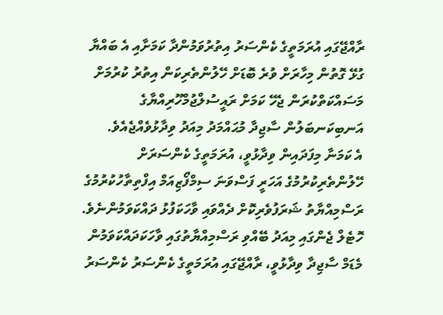ރާއްޖޭގައި އުރަމަތީގެ ކެންސަރު އިތުރުވަމުންދާ ކަމަށާއި އެ ބައްޔާ ގުޅޭ ގޮތުން މިހާރަށް ވުރެ ބޮޑަށް ހޭލުންތެރިކަން އިތުރު ކުރުމަށް މަސައްކަތްކުރަން ޖެހޭ ކަމަށް ރައީސުލްޖުމްހޫރިއްޔާގެ އަނބިކަނބަލުން ސާޖިދާ މުޙައްމަދު މިއަދު ވިދާޅުވެއްޖެއެވެ.
އެ ކަމަނާ މިފަދައިން ވިދާޅުވީ، އުރަމަތީގެ ކެންސަރަށް ހޭލުންތެރިކުރުމުގެ އަހަރީ ފަސްވަނަ ސިމްފޯޒިއަމް އިފްތިތާހުކުރުމުގެ ރަސްމިއްޔާތު ޝަރަފުވެރިކޮށް ދެއްވައި ވާހަކަފުޅު ދައްކަވަމުންނެވެ.
ހޮޓެލް ޖެންގައި މިއަދު ބޭއްވި ރަސްމިއްޔާތުގައި ވާހަކަދައްކަވަމުން މެޑަމް ސާޖިދާ ވިދާޅުވީ، ރާއްޖޭގައި އުރަމަތީގެ ކެންސަރު ކެންސަރު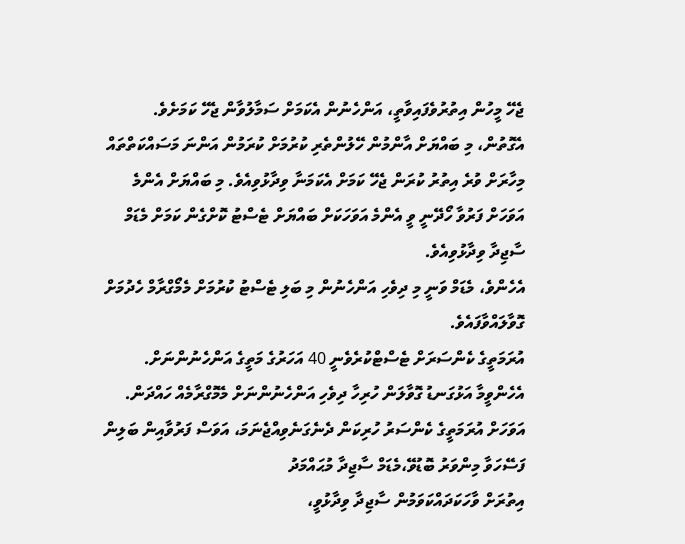ޖެހޭ މީހުން އިތުރުވެފައިވާތީ، އަންހެނުން އެކަމަށް ސަމާލުވާން ޖެހޭ ކަމަށެވެ.
އެގޮތުން، މި ބައްޔަށް އާންމުން ހޭލުންތެރި ކުރުމަށް ކުރަމުން އަންނަ މަސައްކަތްތައް މިހާރަށް ވުރެ އިތުރު ކުރަން ޖެހޭ ކަމަށް އެކަމަނާ ވިދާޅުވިއެވެ. މި ބައްޔަށް އެންމެ އަވަހަށް ފަރުވާ ހޯދޭނީ ވީ އެންމެ އަވަހަކަށް ބައްޔަށް ޓެސްޓު ކޮށްގެން ކަމަށް މެޑަމް ސާޖިދާ ވިދާޅުވިއެވެ.
އެހެންވެ، މެޑަމް ވަނީ މި ދިވެހި އަންހެނުން މި ބަލި ޓެސްޓު ކުރުމަށް މެމޯގްރާމް ހެދުމަށް ގޮވާލައްވާފައެވެ.
އުރަމަތީގެ ކެންސަރަށް ޓެސްޓްކުރެވެނީ 40 އަހަރުގެ މަތީގެ އަންހެނުންނަށް. އެހެންވީމާ އަޅުގަނޑު ގޮވާލަން ހުރިހާ ދިވެހި އަންހެނުންނަށް މެމޮގްރާމެއް ހައްދަން. އަވަހަށް އުރަމަތީގެ ކެންސަރު ހުރިކަން ދެނެގަނެވިއްޖެނަމަ، އަވަސް ފަރުވާއިން ބަލިން ފަސޭހަވާ މިންވަރު ބޮޑުވޭ،މެޑަމް ސާޖިދާ މުޙައްމަދު
އިތުރަށް ވާހަކަދައްކަވަމުން ސާޖިދާ ވިދާޅުވީ،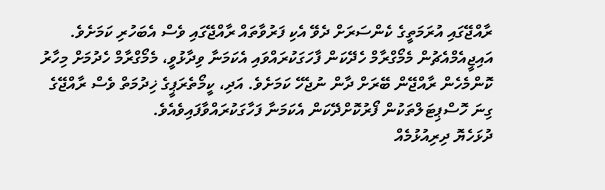ރާއްޖޭގައި އުރަމަތީގެ ކެންސަރަށް ދެވޭ އެކި ފަރުވާތައް ރާއްޖޭގައި ވެސް އެބަހުރި ކަމަށެވެ.
އައިޖީއެމްއެޗުން މެމޯގްރާމް ހެދޭކަން ފާހަގަކުރައްވައި އެކަމަނާ ވިދާޅުވީ، މެމޯގްރާމް ހެދުމަށް މިހާރު ކޮންމެހެން ރާއްޖޭން ބޭރަށް ދާން ނުޖެހޭ ކަމަށެވެ. އަދި، ކީމޯތެރަޕީގެ ޚިދުމަތް ވެސް ރާއްޖޭގެ ގިނަ ހޮސްޕިޓަލްތަކުން ފޯރުކޮށްދޭކަން އެކަމަނާ ފަހާގަކުރައްވާފައިވެއެވެ.
ދުޅަހެޔޮ ދިރިއުޅުމެއް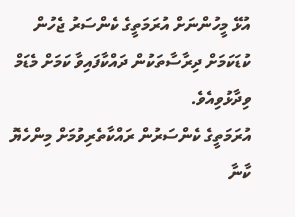އުޅޭ މީހުންނަށް އުރަމަތީގެ ކެންސަރު ޖެހުން ކުޑަކަމަށް ދިރާސާތަކުން ދައްކާފައިވާ ކަމަށް މެޑަމް ވިދާޅުވިއެވެ.
އުރަމަތީގެ ކެންސަރުން ރައްކާތެރިވުމަށް މިންހެޔޮ ކާނާ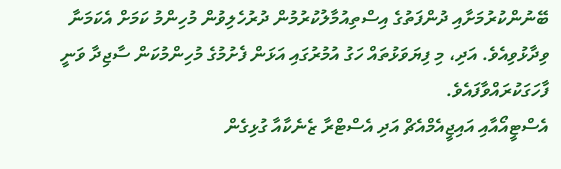ބޭނުންކުރުމަށާއި ދުންފަތުގެ އިސްތިއުމާލުކުރުމުން ދުރުހެލިވުން މުހިންމު ކަމަށް އެކަމަނާ ވިދާޅުވިއެވެ. އަދި، މި ފިޔަވަޅުތައް ހަގު އުމުރުގައި އަޅަން ފެށުމުގެ މުހިންމުކަން ސާޖިދާ ވަނީ ފާހަގަކުރައްވާފައެވެ.
އެސްޓީއޯއާއި އައިޖީއެމްއެޗް އަދި އެސްޓްރާ ޒެނެކާއާ ގުޅިގެން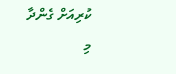ކުރިއަށް ގެންދާ މި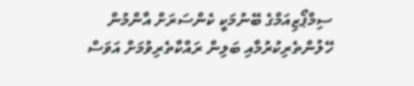ސިމްޕޯޒިއަމްގެ ބޭނުމަކީ ކެންސަރަށް އާންމުން ހޭލުންތެރިކުރުމާއި ބަލިން ރައްކާތެރިވުމަށް އަވަސް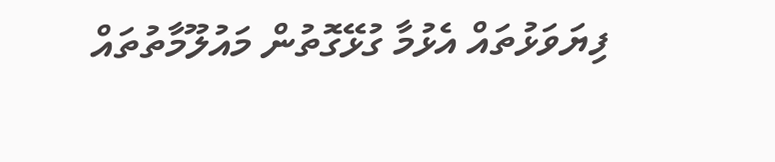ފިޔަވަޅުތައް އެޅުމާ ގުޅޭގޮތުން މައުލޫމާތުތައް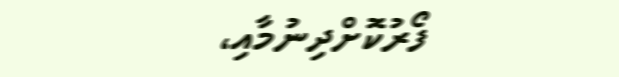ފޯރުކޮށްދިނުމާއި،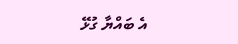އެ ބައްޔާ ގުޅޭ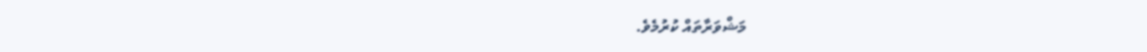މަޝްވަރާތައް ކުރުމެވެ.